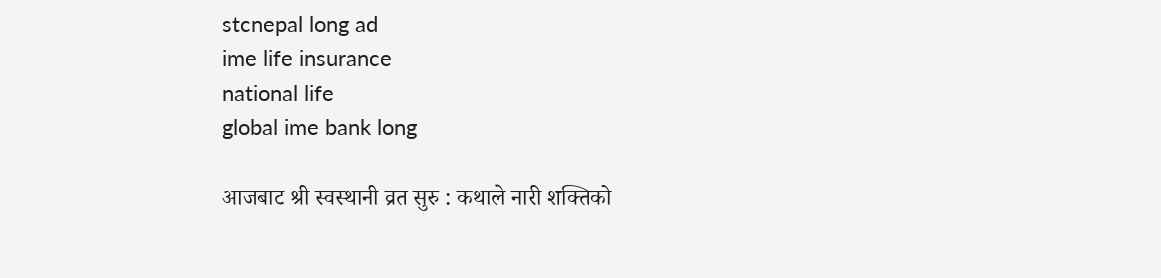stcnepal long ad
ime life insurance
national life
global ime bank long

आजबाट श्री स्वस्थानी व्रत सुरु : कथाले नारी शक्तिको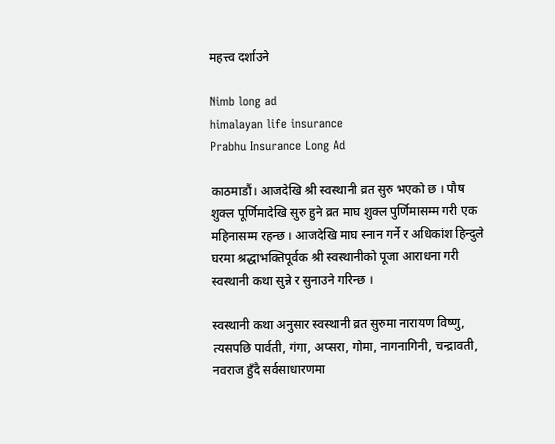महत्त्व दर्शाउने

Nimb long ad
himalayan life insurance
Prabhu Insurance Long Ad

काठमाडौं। आजदेखि श्री स्वस्थानी व्रत सुरु भएको छ । पौष शुक्ल पूर्णिमादेखि सुरु हुने व्रत माघ शुक्ल पुर्णिमासम्म गरी एक महिनासम्म रहन्छ । आजदेखि माघ स्नान गर्ने र अधिकांश हिन्दुले घरमा श्रद्धाभक्तिपूर्वक श्री स्वस्थानीको पूजा आराधना गरी स्वस्थानी कथा सुन्ने र सुनाउने गरिन्छ ।

स्वस्थानी कथा अनुसार स्वस्थानी व्रत सुरुमा नारायण विष्णु, त्यसपछि पार्वती, गंगा, अप्सरा, गोमा, नागनागिनी, चन्द्रावती, नवराज हुँदै सर्वसाधारणमा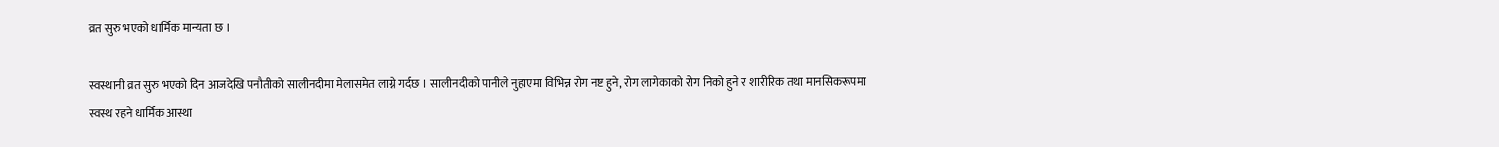व्रत सुरु भएको धार्मिक मान्यता छ ।

स्वस्थानी व्रत सुरु भएको दिन आजदेखि पनौतीको सालीनदीमा मेलासमेत लाग्ने गर्दछ । सालीनदीको पानीले नुहाएमा विभिन्न रोग नष्ट हुने, रोग लागेकाको रोग निको हुने र शारीरिक तथा मानसिकरूपमा स्वस्थ रहने धार्मिक आस्था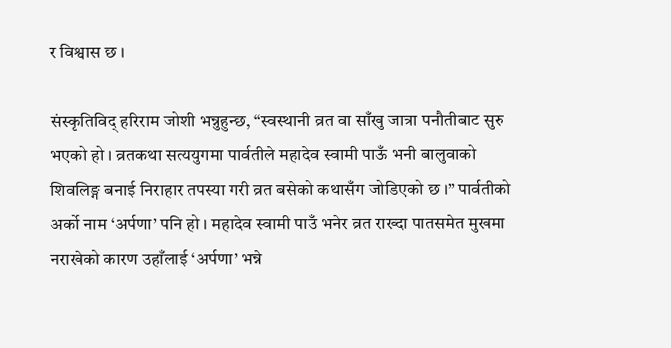र विश्वास छ ।

संस्कृतिविद् हरिराम जोशी भन्नुहुन्छ, “स्वस्थानी व्रत वा साँखु जात्रा पनौतीबाट सुरु भएको हो । व्रतकथा सत्ययुगमा पार्वतीले महादेव स्वामी पाऊँ भनी बालुवाको शिवलिङ्ग बनाई निराहार तपस्या गरी व्रत बसेको कथासँग जोडिएको छ ।” पार्वतीको अर्को नाम ‘अर्पणा’ पनि हो । महादेव स्वामी पाउँ भनेर व्रत राख्दा पातसमेत मुखमा नराखेको कारण उहाँलाई ‘अर्पणा’ भन्ने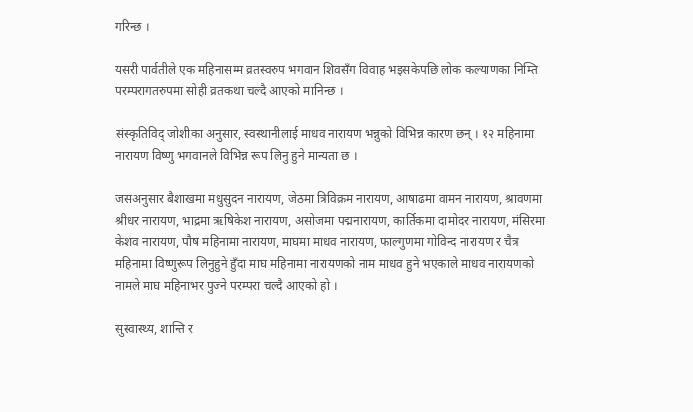गरिन्छ ।

यसरी पार्वतीले एक महिनासम्म व्रतस्वरुप भगवान शिवसँग विवाह भइसकेपछि लोक कल्याणका निम्ति परम्परागतरुपमा सोही व्रतकथा चल्दै आएको मानिन्छ ।

संस्कृतिविद् जोशीका अनुसार, स्वस्थानीलाई माधव नारायण भन्नुको विभिन्न कारण छन् । १२ महिनामा नारायण विष्णु भगवानले विभिन्न रूप लिनु हुने मान्यता छ ।

जसअनुसार बैशाखमा मधुसुदन नारायण, जेठमा त्रिविक्रम नारायण, आषाढमा वामन नारायण, श्रावणमा श्रीधर नारायण, भाद्रमा ऋषिकेश नारायण, असोजमा पद्मनारायण, कार्तिकमा दामोदर नारायण, मंसिरमा केशव नारायण, पौष महिनामा नारायण, माघमा माधव नारायण, फाल्गुणमा गोविन्द नारायण र चैत्र महिनामा विष्णुरूप लिनुहुने हुँदा माघ महिनामा नारायणको नाम माधव हुने भएकाले माधव नारायणको नामले माघ महिनाभर पुज्ने परम्परा चल्दै आएको हो ।

सुस्वास्थ्य, शान्ति र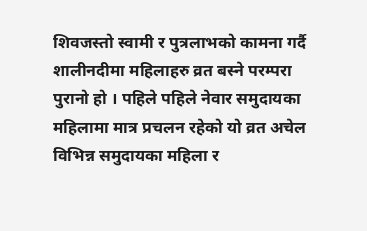शिवजस्तो स्वामी र पुत्रलाभको कामना गर्दै शालीनदीमा महिलाहरु व्रत बस्ने परम्परा पुरानो हो । पहिले पहिले नेवार समुदायका महिलामा मात्र प्रचलन रहेको यो व्रत अचेल विभिन्न समुदायका महिला र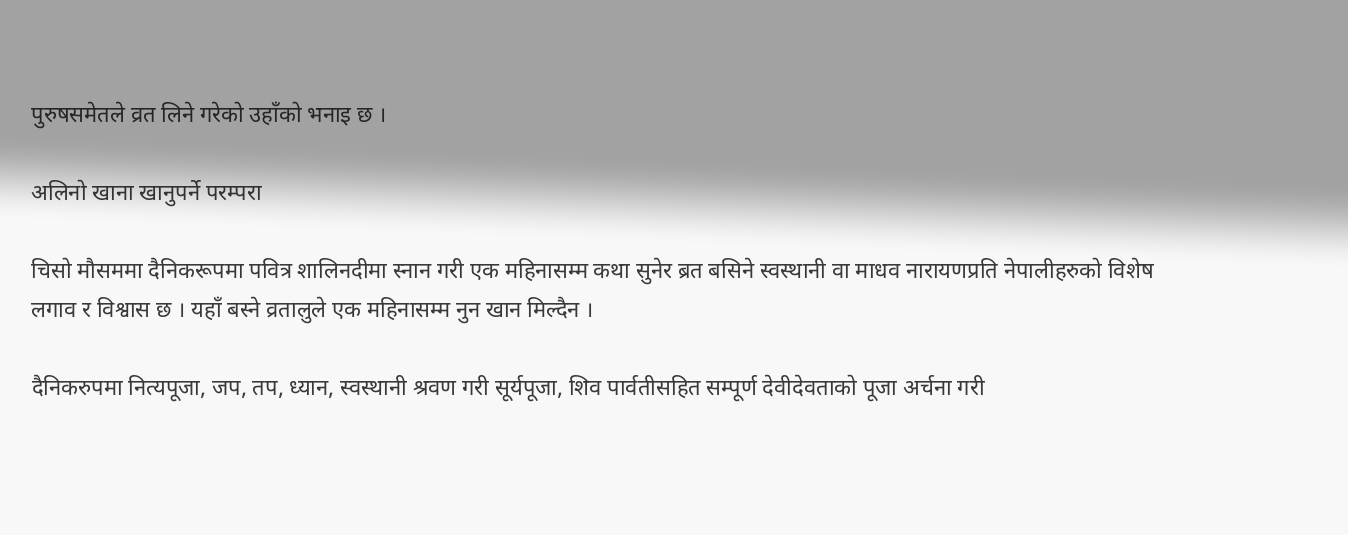पुरुषसमेतले व्रत लिने गरेको उहाँको भनाइ छ ।

अलिनो खाना खानुपर्ने परम्परा

चिसो मौसममा दैनिकरूपमा पवित्र शालिनदीमा स्नान गरी एक महिनासम्म कथा सुनेर ब्रत बसिने स्वस्थानी वा माधव नारायणप्रति नेपालीहरुको विशेष लगाव र विश्वास छ । यहाँ बस्ने व्रतालुले एक महिनासम्म नुन खान मिल्दैन ।

दैनिकरुपमा नित्यपूजा, जप, तप, ध्यान, स्वस्थानी श्रवण गरी सूर्यपूजा, शिव पार्वतीसहित सम्पूर्ण देवीदेवताको पूजा अर्चना गरी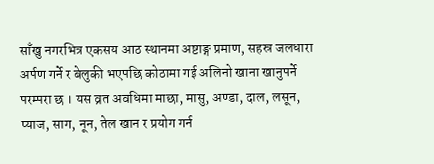साँखु नगरभित्र एकसय आठ स्थानमा अष्टाङ्ग प्रमाण, सहस्र जलधारा अर्पण गर्ने र बेलुकी भएपछि कोठामा गई अलिनो खाना खानुपर्ने परम्परा छ । यस व्रत अवधिमा माछा, मासु, अण्डा, दाल, लसून, प्याज, साग, नून, तेल खान र प्रयोग गर्न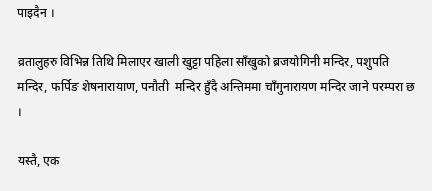पाइदैन ।

व्रतालुहरु विभिन्न तिथि मिलाएर खाली खुट्टा पहिला साँखुको ब्रजयोगिनी मन्दिर, पशुपति मन्दिर, फर्पिङ शेषनारायाण, पनौती  मन्दिर हुँदै अन्तिममा चाँगुनारायण मन्दिर जाने परम्परा छ ।

यस्तै, एक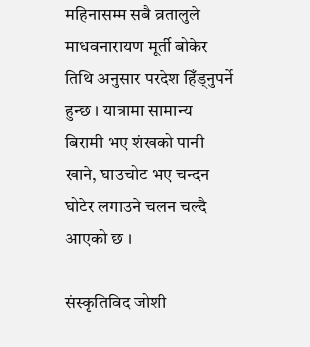महिनासम्म सबै व्रतालुले माधवनारायण मूर्ती बोकेर तिथि अनुसार परदेश हिँड्नुपर्ने हुन्छ । यात्रामा सामान्य बिरामी भए शंखको पानी खाने, घाउचोट भए चन्दन घोटेर लगाउने चलन चल्दै आएको छ ।

संस्कृतिविद जोशी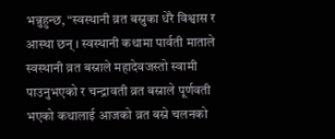भन्नुहुन्छ, “स्वस्थानी व्रत बस्नुका धेरै विश्वास र आस्था छन् । स्वस्थानी कथामा पार्वती माताले स्वस्थानी व्रत बस्नाले महादेवजस्तो स्वामी पाउनुभएको र चन्द्रावती व्रत बस्नाले पूर्णवती भएको कथालाई आजको व्रत बस्ने चलनको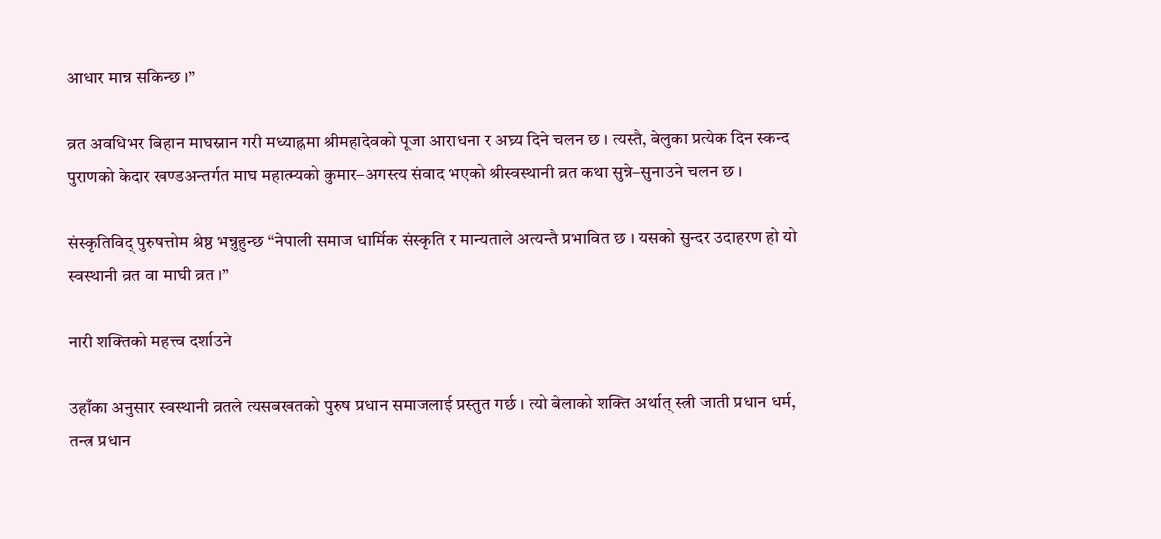आधार मान्न सकिन्छ ।”

व्रत अवधिभर बिहान माघस्नान गरी मध्याह्नमा श्रीमहादेवको पूजा आराधना र अघ्र्य दिने चलन छ । त्यस्तै, बेलुका प्रत्येक दिन स्कन्द पुराणको केदार खण्डअन्तर्गत माघ महात्म्यको कुमार–अगस्त्य संवाद भएको श्रीस्वस्थानी व्रत कथा सुन्ने–सुनाउने चलन छ ।

संस्कृतिविद् पुरुषत्तोम श्रेष्ठ भन्नुहुन्छ “नेपाली समाज धार्मिक संस्कृति र मान्यताले अत्यन्तै प्रभावित छ । यसको सुन्दर उदाहरण हो यो स्वस्थानी व्रत वा माघी व्रत ।”

नारी शक्तिको महत्त्व दर्शाउने

उहाँका अनुसार स्वस्थानी व्रतले त्यसबखतको पुरुष प्रधान समाजलाई प्रस्तुत गर्छ । त्यो बेलाको शक्ति अर्थात् स्त्री जाती प्रधान धर्म, तन्त्र प्रधान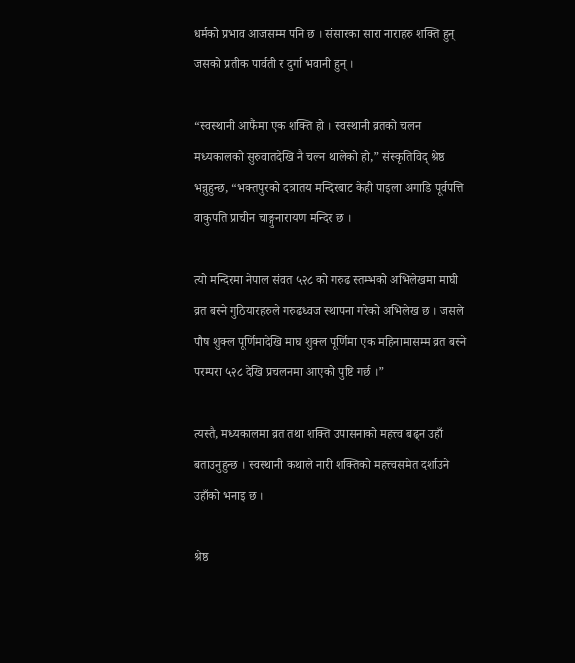धर्मको प्रभाव आजसम्म पनि छ । संसारका सारा नाराहरु शक्ति हुन् जसको प्रतीक पार्वती र दुर्गा भवानी हुन् ।

“स्वस्थानी आफैंमा एक शक्ति हो । स्वस्थानी व्रतको चलन मध्यकालको सुरुवातदेखि नै चल्न थालेको हो,” संस्कृतिविद् श्रेष्ठ भन्नुहुन्छ, “भक्तपुरको दत्रातय मन्दिरबाट केही पाइला अगाडि पूर्वपत्ति वाकुपति प्राचीन चाङ्गुनारायण मन्दिर छ ।

त्यो मन्दिरमा नेपाल संवत ५२८ को गरुढ स्तम्भको अभिलेखमा माघी व्रत बस्ने गुठियारहरुले गरुढध्वज स्थापना गरेको अभिलेख छ । जसले पौष शुक्ल पूर्णिमादेखि माघ शुक्ल पूर्णिमा एक महिनामासम्म व्रत बस्ने परम्परा ५२८ देखि प्रचलनमा आएको पुष्टि गर्छ ।”

त्यस्तै, मध्यकालमा व्रत तथा शक्ति उपासनाको महत्त्व बढ्न उहाँ बताउनुहुन्छ । स्वस्थानी कथाले नारी शक्तिको महत्त्वसमेत दर्शाउने उहाँको भनाइ छ ।

श्रेष्ठ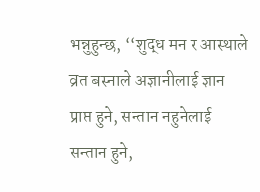भन्नुहुन्छ, ‘‘शुद्ध मन र आस्थाले व्रत बस्नाले अज्ञानीलाई ज्ञान प्राप्त हुने, सन्तान नहुनेलाई सन्तान हुने,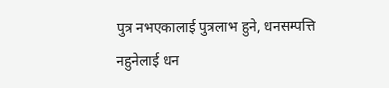पुत्र नभएकालाई पुत्रलाभ हुने, धनसम्पत्ति नहुनेलाई धन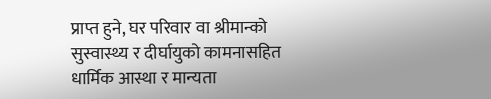प्राप्त हुने, घर परिवार वा श्रीमान्को सुस्वास्थ्य र दीर्घायुको कामनासहित धार्मिक आस्था र मान्यता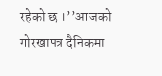रहेको छ ।’’आजको गोरखापत्र दैनिकमा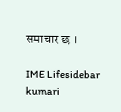समाचार छ ।

IME Lifesidebar
kumari